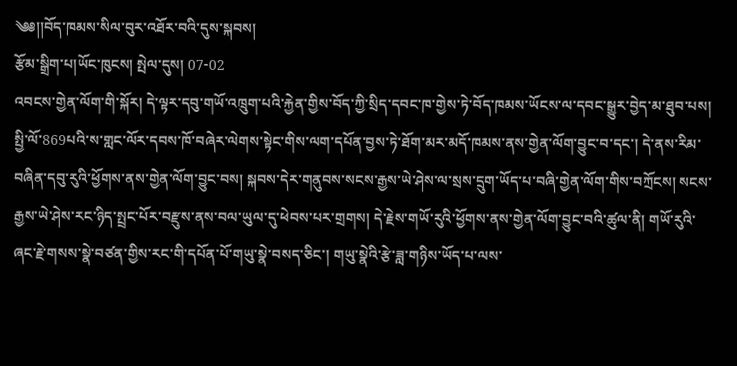༄༅།།བོད་ཁམས་སིལ་བུར་འཐོར་བའི་དུས་སྐབས།
རྩོམ་སྒྲིག་པ།ཡོང་ཁུངས། སྤེལ་དུས། 07-02
འབངས་གྱེན་ལོག་གི་སྐོར། དེ་ལྟར་དབུ་གཡོ་འཁྲུག་པའི་རྐྱེན་གྱིས་བོད་ཀྱི་སྲིད་དབང་ཁ་གྱེས་ཏེ་བོད་ཁམས་ཡོངས་ལ་དབང་སྒྱུར་བྱེད་མ་ཐུབ་པས། སྤྱི་ལོ་869པའི་ས་གླང་ལོར་དབས་ཁོ་བཞེར་ལེགས་སྟེང་གིས་ལག་དཔོན་བྱས་ཏེ་ཐོག་མར་མདོ་ཁམས་ནས་གྱེན་ལོག་བྱུང་བ་དང་། དེ་ནས་རིམ་བཞིན་དབུ་རུའི་ཕྱོགས་ནས་གྱེན་ལོག་བྱུང་བས། སྐབས་དེར་གནུབས་སངས་རྒྱས་ཡེ་ཤེས་ལ་སྲས་དྲུག་ཡོད་པ་བཞི་གྱེན་ལོག་གིས་བཀྲོངས། སངས་རྒྱས་ཡེ་ཤེས་རང་ཉིད་སྤྲང་པོར་བརྫུས་ནས་བལ་ཡུལ་དུ་ཕེབས་པར་གྲགས། དེ་རྗེས་གཡོ་རུའི་ཕྱོགས་ནས་གྱེན་ལོག་བྱུང་བའི་ཚུལ་ནི། གཡོ་རུའི་ཞང་རྗེ་གསས་སྣེ་བཙན་གྱིས་རང་གི་དཔོན་པོ་གཡུ་སྣེ་བསད་ཅིང་། གཡུ་སྣེའི་རྩེ་ཟླ་གཉིས་ཡོད་པ་ལས་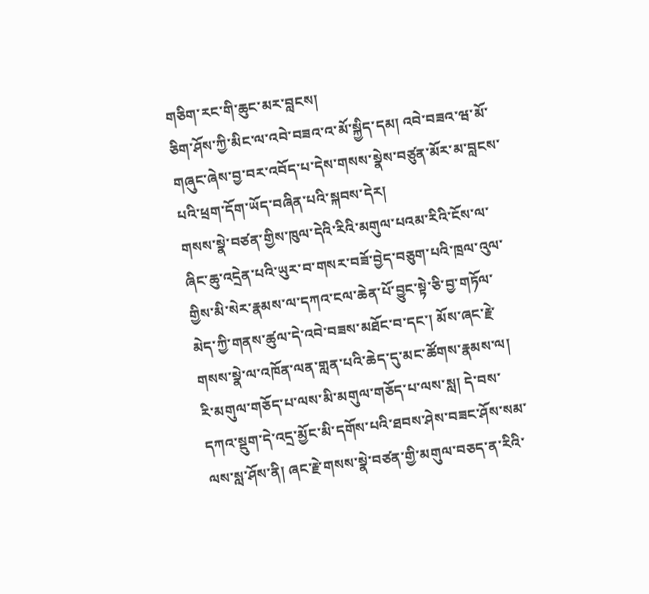གཅིག་རང་གི་ཆུང་མར་བླངས།
ཅིག་ཤོས་ཀྱི་མིང་ལ་འབེ་བཟའ་འ་མོ་སྐྱིད་དམ། འབེ་བཟའ་ཝ་མོ་གཞུང་ཞེས་བྱ་བར་འབོད་པ་དེས་གསས་སྣེས་བཙུན་མོར་མ་བླངས་པའི་ཕྲག་དོག་ཡོད་བཞིན་པའི་སྐབས་དེར།
གསས་སྣེ་བཙན་གྱིས་ཁུལ་དེའི་རིའི་མགུལ་པའམ་རིའི་ངོས་ལ་ཞིང་ཆུ་འདྲེན་པའི་ཡུར་བ་གསར་བཟོ་བྱེད་བཅུག་པའི་ཁྲལ་འུལ་གྱིས་མི་སེར་རྣམས་ལ་དཀའ་ངལ་ཆེན་པོ་བྱུང་སྟེ་ཅི་བྱ་གཏོལ་མེད་ཀྱི་གནས་ཚུལ་དེ་འབེ་བཟས་མཐོང་བ་དང་། མོས་ཞང་རྗེ་གསས་སྣེ་ལ་འཁོན་ལན་གླན་པའི་ཆེད་དུ་མང་ཚོགས་རྣམས་ལ། རི་མགུལ་གཅོད་པ་ལས་མི་མགུལ་གཅོད་པ་ལས་སླ། དེ་བས་དཀའ་སྡུག་དེ་འདྲ་མྱོང་མི་དགོས་པའི་ཐབས་ཤེས་བཟང་ཤོས་སམ་ལས་སླ་ཤོས་ནི། ཞང་རྗེ་གསས་སྣེ་བཙན་གྱི་མགུལ་བཅད་ན་རིའི་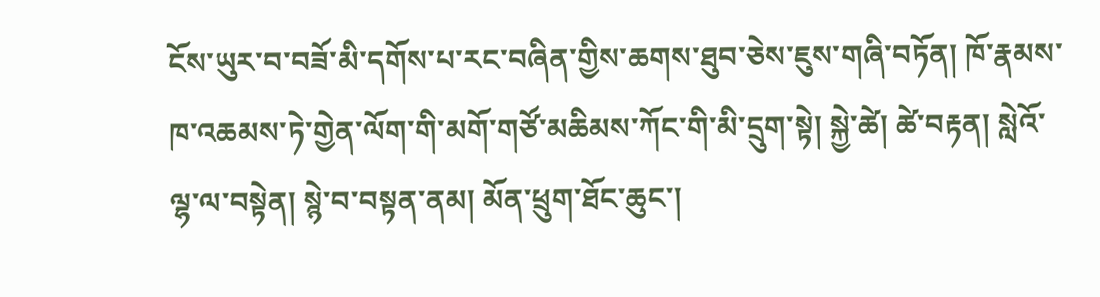ངོས་ཡུར་བ་བཟོ་མི་དགོས་པ་རང་བཞིན་གྱིས་ཆགས་ཐུབ་ཅེས་ཇུས་གཞི་བཏོན། ཁོ་རྣམས་ཁ་འཆམས་ཏེ་གྱེན་ལོག་གི་མགོ་གཙོ་མཆིམས་ཀོང་གི་མི་དྲུག་སྟེ། སྐྱེ་ཚེ། ཚེ་བརྟན། སླེའོ་ལྷ་ལ་བསྟེན། སྙེ་བ་བསྟན་ནམ། མོན་ཕྲུག་ཐོང་ཆུང་།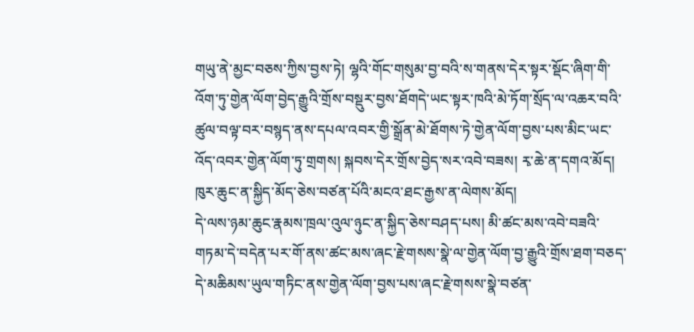གཡུ་ནེ་མྱང་བཅས་ཀྱིས་བྱས་ཏེ། ལྷའི་གོང་གསུམ་བྱ་བའི་ས་གནས་དེར་སྟར་སྡོང་ཞིག་གི་འོག་ཏུ་གྱེན་ལོག་བྱེད་རྒྱུའི་གྲོས་བསྡུར་བྱས་ཐོགདེ་ཡང་སྟར་ཁའི་མེ་ཏོག་སྲོད་ལ་འཆར་བའི་ཚུལ་བལྟ་བར་བསྙད་ནས་དཔལ་འབར་གྱི་སྒྲོན་མེ་ཐོགས་ཏེ་གྱེན་ལོག་བྱས་པས་མིང་ཡང་འོད་འབར་གྱེན་ལོག་ཏུ་གྲགས། སྐབས་དེར་གྲོས་བྱེད་སར་འབེ་བཟས། རྭ་ཆེ་ན་དགའ་མོད། ཁུར་ཆུང་ན་སྐྱིད་མོད་ཅེས་བཙན་པོའི་མངའ་ཐང་རྒྱས་ན་ལེགས་མོད།
དེ་ལས་ཉམ་ཆུང་རྣམས་ཁྲལ་འུལ་ཉུང་ན་སྐྱིད་ཅེས་བཤད་པས། མི་ཚང་མས་འབེ་བཟའི་གཏམ་དེ་བདེན་པར་གོ་ནས་ཚང་མས་ཞང་རྗེ་གསས་སྣེ་ལ་གྱེན་ལོག་བྱ་རྒྱུའི་གྲོས་ཐག་བཅད་དེ་མཆིམས་ཡུལ་གཏིང་ནས་གྱེན་ལོག་བྱས་པས་ཞང་རྗེ་གསས་སྣེ་བཙན་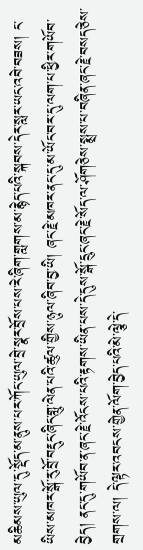མཆིམས་ཡུལ་དུ་སྡོད་མ་ནུས་པར་ཀོང་ཡུལ་བྲེ་སྣར་བྲོས་པས་རེ་ཞིག་གླགས་མ་རྙེད་པའི་སྐབས་དེར་སླར་ཡང་འབེ་བཟས། ང་ཡིས་མཁར་སྒོ་རུ་བྲོ་བརྡུང་ཞིང་གླུ་ལེན་པའི་ཚུལ་གྱིས་ཉུལ་ཞིབ་བྱ་ཡི། ཞང་རྗེ་མཁར་ནང་དུ་མ་ཡོང་བར་དུ་ལག་པ་ཕྱིར་གཡོབ་བྱེད། ནང་དུ་གཡོབ་ན་ཞང་རྗེ་འོངས་པའི་རྟགས་ཡིན་པས་དེ་དུས་སྒོ་དྲུང་ཞང་རྗེ་སོད་ལ་ཤོགཅེས་སྨྲས་པ་བཞིན་ཞང་རྗེ་བསད་ཅེས་གྲགས་ལ། དེ་ལྟར་འབངས་གྱེན་ལོག་བྱེད་པའི་མེ་ལྕེ་དེ་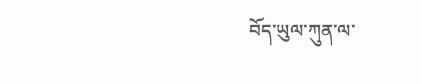བོད་ཡུལ་ཀུན་ལ་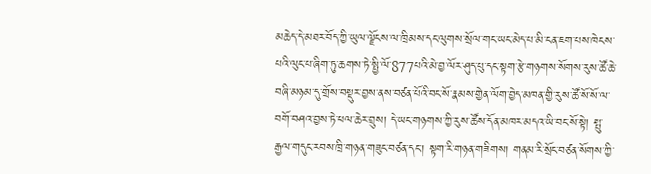མཆེད་དེ་མཐར་བོད་ཀྱི་ཡུལ་ལྗོངས་ལ་ཁྲིམས་དང་ལུགས་སྲོལ་གང་ཡང་མེད་པ་མི་ངན་ཇག་པས་ཁེངས་པའི་ལུང་པ་ཞིག་ཏུ་ཆགས་ཏེ་སྤྱི་ལོ་877པའི་མེ་བྱ་ལོར་ཤུད་པུ་དང་སྟག་རྩེ་གཉགས་སོགས་རུས་ཚོ་ཆེ་བཞི་མཉམ་དུ་གྲོས་བསྡུར་བྱས་ནས་བཙན་པོའི་བང་སོ་རྣམས་གྱེན་ལོག་བྱེད་མཁན་གྱི་རུས་ཚོ་སོ་སོ་ལ་བགོ་བཤའ་བྱས་ཏེ་ཕལ་ཆེར་བྲུས། དེ་ཡང་གཉགས་ཀྱི་རུས་ཚོས་དོན་མཁར་མདའ་ཡི་བང་སོ་སྟེ། སྤུ་རྒྱལ་གདུང་རབས་ཁྲི་གཉན་གཟུང་བཙན་དང་། སྟག་རི་གཉན་གཟིགས། གནམ་རི་སྲོང་བཙན་སོགས་ཀྱི་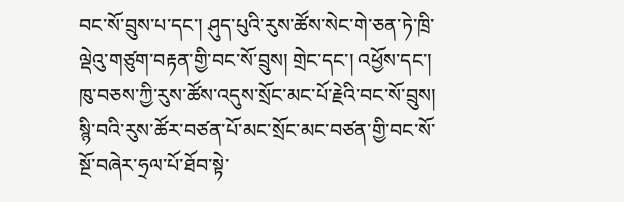བང་སོ་བྲུས་པ་དང་། ཤུད་པུའི་རུས་ཚོས་སེང་གེ་ཅན་ཏེ་ཁྲི་ལྡེའུ་གཙུག་བརྟན་གྱི་བང་སོ་བྲུས། གྲེང་དང་། འཕྱོས་དང་། ཁུ་བཅས་ཀྱི་རུས་ཚོས་འདུས་སྲོང་མང་པོ་རྗེའི་བང་སོ་བྲུས། སྙི་བའི་རུས་ཚོར་བཙན་པོ་མང་སྲོང་མང་བཙན་གྱི་བང་སོ་སྔོ་བཞེར་ཧྲལ་པོ་ཐོབ་སྟེ་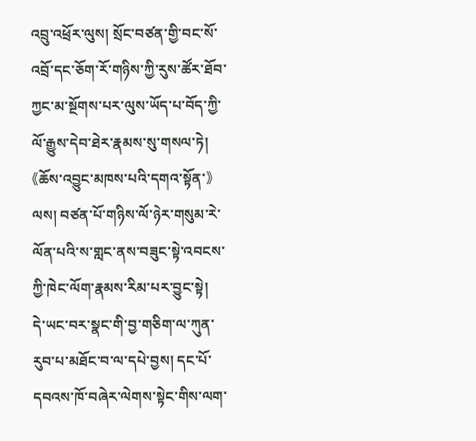འབྲུ་འཕྲོར་ལུས། སྲོང་བཙན་གྱི་བང་སོ་འབྲོ་དང་ཅོག་རོ་གཉིས་ཀྱི་རུས་ཚོར་ཐོབ་ཀྱང་མ་སྔོགས་པར་ལུས་ཡོད་པ་བོད་ཀྱི་ལོ་རྒྱུས་དེབ་ཐེར་རྣམས་སུ་གསལ་ཏེ། 《ཆོས་འབྱུང་མཁས་པའི་དགའ་སྟོན་》ལས། བཙན་པོ་གཉིས་ལོ་ཉེར་གསུམ་རེ་ལོན་པའི་ས་གླང་ནས་བཟུང་སྟེ་འབངས་ཀྱི་ཁེང་ལོག་རྣམས་རིམ་པར་བྱུང་སྟེ།
དེ་ཡང་བར་སྣང་གི་བྱ་གཅིག་ལ་ཀུན་རུབ་པ་མཐོང་བ་ལ་དཔེ་བྱས། དང་པོ་དབའས་ཁོ་བཞེར་ལེགས་སྟེང་གིས་ལག་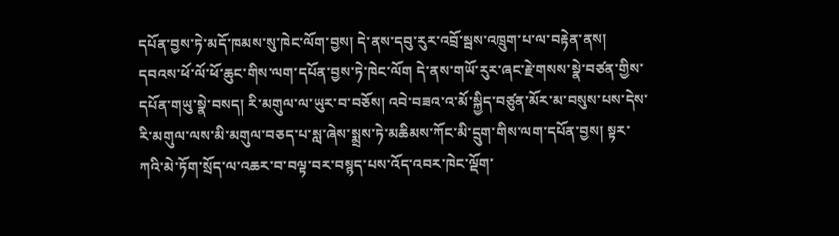དཔོན་བྱས་ཏེ་མདོ་ཁམས་སུ་ཁེང་ལོག་བྱས། དེ་ནས་དབུ་རུར་འབྲོ་སྦས་འཁྲུག་པ་ལ་བརྟེན་ནས། དབའས་ཕོ་ལོ་ཕོ་ཆུང་གིས་ལག་དཔོན་བྱས་ཏེ་ཁེང་ལོག དེ་ནས་གཡོ་རུར་ཞང་རྗེ་གསས་སྣེ་བཙན་གྱིས་དཔོན་གཡུ་སྣེ་བསད། རི་མགུལ་ལ་ཡུར་བ་བཅོས། འབེ་བཟའ་འ་མོ་སྐྱིད་བཙུན་མོར་མ་བསུས་པས་དེས་རི་མགུལ་ལས་མི་མགུལ་བཅད་པ་སླ་ཞེས་སྨྲས་ཏེ་མཆིམས་ཀོང་མི་དྲུག་གིས་ལག་དཔོན་བྱས། སྟར་ཀའི་མེ་ཏོག་སྲོད་ལ་འཆར་བ་བལྟ་བར་བསྙད་པས་འོད་འབར་ཁེང་ལྡོག་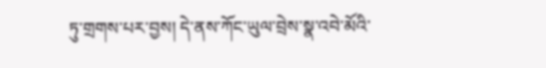ཏུ་གྲགས་པར་བྱས། དེ་ནས་ཀོང་ཡུལ་བྲེས་སྣ་འབེ་མོའི་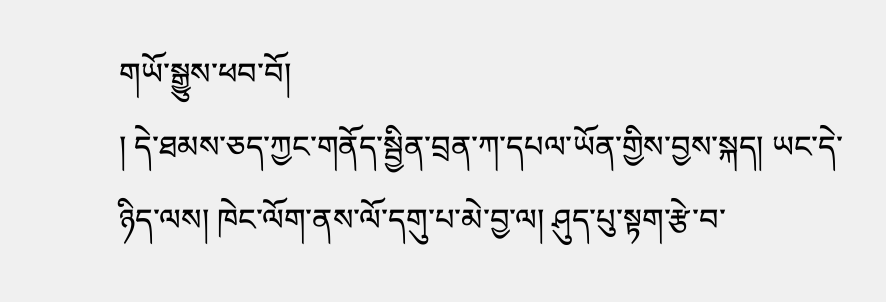གཡོ་སྒྱུས་ཕབ་བོ།
། དེ་ཐམས་ཅད་ཀྱང་གནོད་སྦྱིན་བྲན་ཀ་དཔལ་ཡོན་གྱིས་བྱས་སྐད། ཡང་དེ་ཉིད་ལས། ཁེང་ལོག་ནས་ལོ་དགུ་པ་མེ་བྱ་ལ། ཤུད་པུ་སྟག་རྩེ་བ་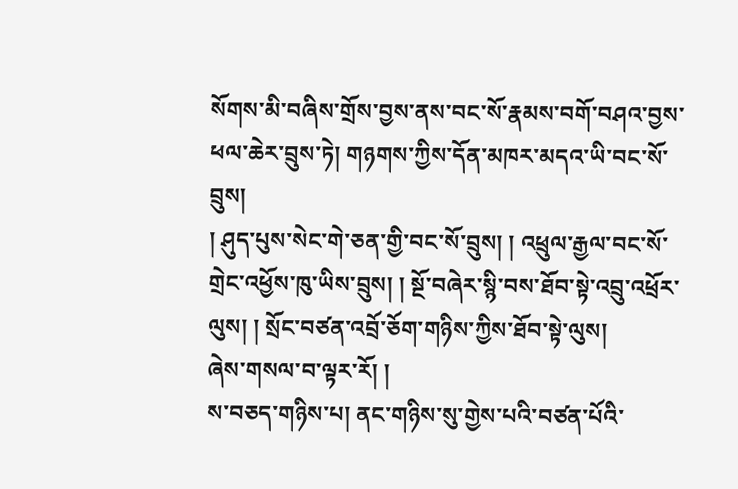སོགས་མི་བཞིས་གྲོས་བྱས་ནས་བང་སོ་རྣམས་བགོ་བཤའ་བྱས་ཕལ་ཆེར་བྲུས་ཏེ། གཉགས་ཀྱིས་དོན་མཁར་མདའ་ཡི་བང་སོ་བྲུས།
། ཤུད་པུས་སེང་གེ་ཅན་གྱི་བང་སོ་བྲུས། ། འཕྲུལ་རྒྱལ་བང་སོ་གྲེང་འཕྱོས་ཁུ་ཡིས་བྲུས། ། སྔོ་བཞེར་སྙི་བས་ཐོབ་སྟེ་འབྲུ་འཕྲོར་ལུས། ། སྲོང་བཙན་འབྲོ་ཅོག་གཉིས་ཀྱིས་ཐོབ་སྟེ་ལུས།
ཞེས་གསལ་བ་ལྟར་རོ། །
ས་བཅད་གཉིས་པ། ནང་གཉིས་སུ་གྱེས་པའི་བཙན་པོའི་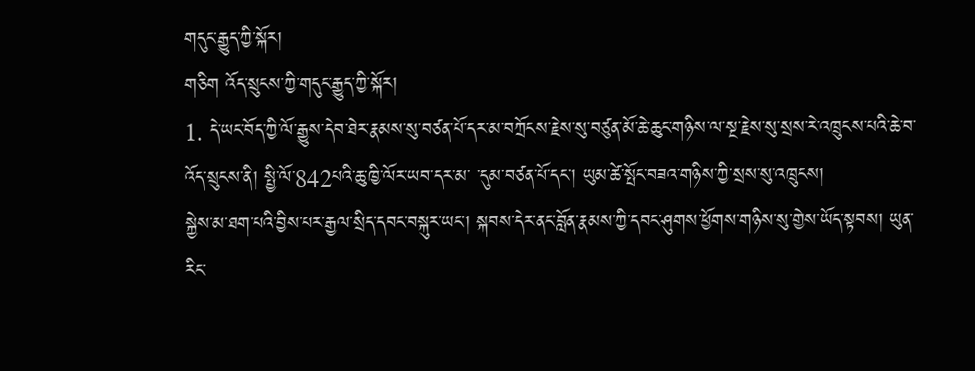གདུང་རྒྱུད་ཀྱི་སྐོར།
གཅིག འོད་སྲུངས་ཀྱི་གདུང་རྒྱུད་ཀྱི་སྐོར།
1. དེ་ཡང་བོད་ཀྱི་ལོ་རྒྱུས་དེབ་ཐེར་རྣམས་སུ་བཙན་པོ་དར་མ་བཀྲོངས་རྗེས་སུ་བཙུན་མོ་ཆེ་ཆུང་གཉིས་ལ་སྔ་རྗེས་སུ་སྲས་རེ་འཁྲུངས་པའི་ཆེ་བ་འོད་སྲུངས་ནི། སྤྱི་ལོ་842པའི་ཆུ་ཁྱི་ལོར་ཡབ་དར་མ་ ་དུམ་བཙན་པོ་དང་། ཡུམ་ཚེ་སྤོང་བཟའ་གཉིས་ཀྱི་སྲས་སུ་འཁྲུངས།
སྐྱེས་མ་ཐག་པའི་བྱིས་པར་རྒྱལ་སྲིད་དབང་བསྐུར་ཡང་། སྐབས་དེར་ནང་བློན་རྣམས་ཀྱི་དབང་ཤུགས་ཕྱོགས་གཉིས་སུ་གྱེས་ཡོད་སྟབས། ཡུན་རིང་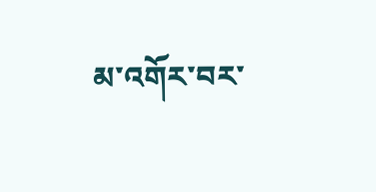མ་འགོར་བར་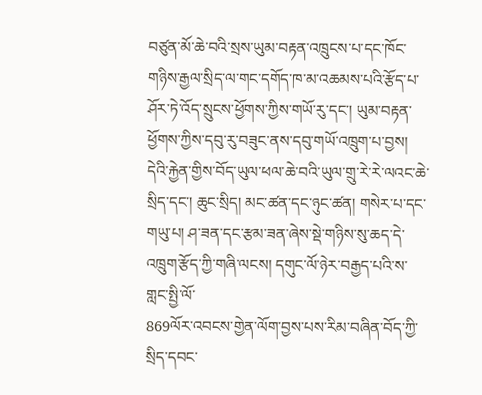བཙུན་མོ་ཆེ་བའི་སྲས་ཡུམ་བརྟན་འཁྲུངས་པ་དང་ཁོང་གཉིས་རྒྱལ་སྲིད་ལ་གང་དགོད་ཁ་མ་འཆམས་པའི་རྩོད་པ་ཤོར་ཏེ་འོད་སྲུངས་ཕྱོགས་ཀྱིས་གཡོ་རུ་དང་། ཡུམ་བརྟན་ཕྱོགས་ཀྱིས་དབུ་རུ་བཟུང་ནས་དབུ་གཡོ་འཁྲུག་པ་བྱས། དེའི་རྐྱེན་གྱིས་བོད་ཡུལ་ཕལ་ཆེ་བའི་ཡུལ་གྲུ་རེ་རེ་ལའང་ཆེ་སྲིད་དང་། ཆུང་སྲིད། མང་ཚན་དང་ཉུང་ཚན། གསེར་པ་དང་གཡུ་པ། ཤ་ཟན་དང་རྩམ་ཟན་ཞེས་སྡེ་གཉིས་སུ་ཆད་དེ་འཁྲུག་རྩོད་ཀྱི་གཞི་ལངས། དགུང་ལོ་ཉེར་བརྒྱད་པའི་ས་གླང་སྤྱི་ལོ་
869ལོར་འབངས་གྱེན་ལོག་བྱས་པས་རིམ་བཞིན་བོད་ཀྱི་སྲིད་དབང་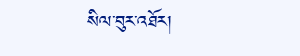སིལ་བུར་འཐོར།